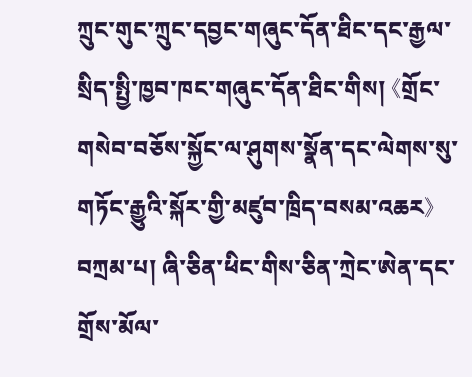ཀྲུང་གུང་ཀྲུང་དབྱང་གཞུང་དོན་ཐིང་དང་རྒྱལ་སྲིད་སྤྱི་ཁྱབ་ཁང་གཞུང་དོན་ཐིང་གིས། 《གྲོང་གསེབ་བཅོས་སྐྱོང་ལ་ཤུགས་སྣོན་དང་ལེགས་སུ་གཏོང་རྒྱུའི་སྐོར་གྱི་མཛུབ་ཁྲིད་བསམ་འཆར》བཀྲམ་པ། ཞི་ཅིན་ཕིང་གིས་ཅིན་ཀྲེང་ཨེན་དང་གྲོས་མོལ་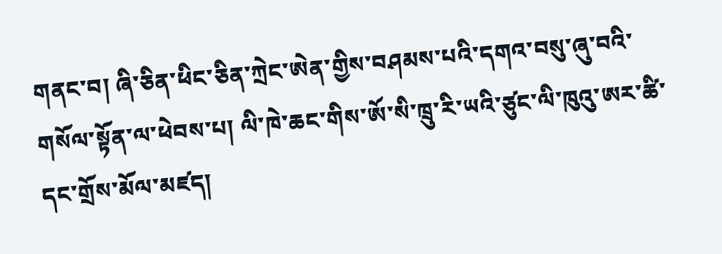གནང་བ། ཞི་ཅིན་ཕིང་ཅིན་ཀྲེང་ཨེན་གྱིས་བཤམས་པའི་དགའ་བསུ་ཞུ་བའི་གསོལ་སྟོན་ལ་ཕེབས་པ། ལི་ཁེ་ཆང་གིས་ཨོ་སི་ཁྲུ་རི་ཡའི་ཙུང་ལི་ཁུའུ་ཨར་ཚི་དང་གྲོས་མོལ་མཛད།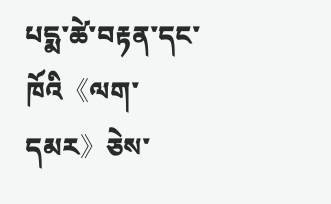པདྨ་ཚེ་བརྟན་དང་ཁོའི《ལག་དམར》ཅེས་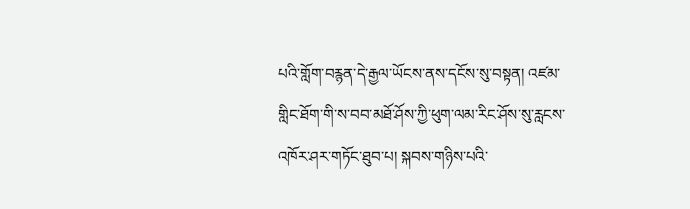པའི་གློག་བརྙན་དེ་རྒྱལ་ཡོངས་ནས་དངོས་སུ་བསྟན། འཛམ་གླིང་ཐོག་གི་ས་བབ་མཐོ་ཤོས་ཀྱི་ཕུག་ལམ་རིང་ཤོས་སུ་རླངས་འཁོར་ཤར་གཏོང་ཐུབ་པ། སྐབས་གཉིས་པའི་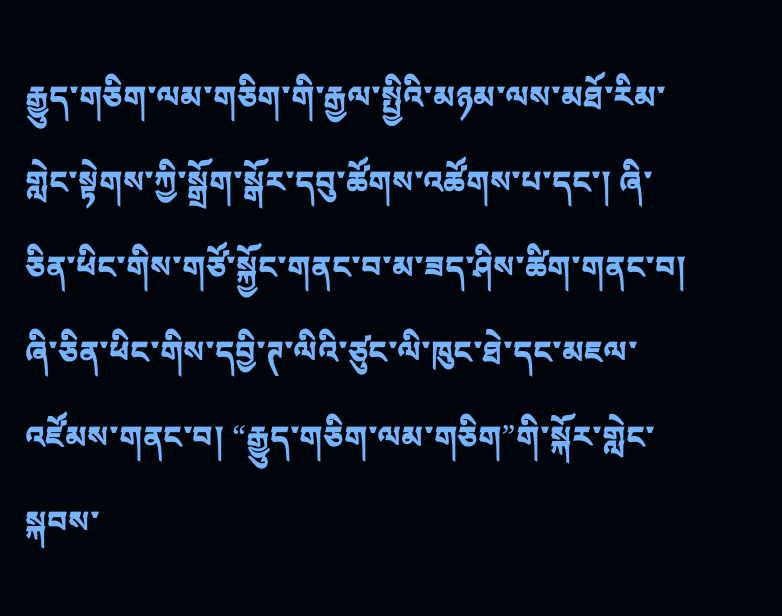རྒྱུད་གཅིག་ལམ་གཅིག་གི་རྒྱལ་སྤྱིའི་མཉམ་ལས་མཐོ་རིམ་གླེང་སྟེགས་ཀྱི་སྒྲོག་སྒོར་དབུ་ཚོགས་འཚོགས་པ་དང་། ཞི་ཅིན་ཕིང་གིས་གཙོ་སྐྱོང་གནང་བ་མ་ཟད་ཤིས་ཚིག་གནང་བ། ཞི་ཅིན་ཕིང་གིས་དབྱི་ཊ་ལིའི་ཙུང་ལི་ཁུང་ཐེ་དང་མཇལ་འཛོམས་གནང་བ། “རྒྱུད་གཅིག་ལམ་གཅིག”གི་སྐོར་གླེང་སྐབས་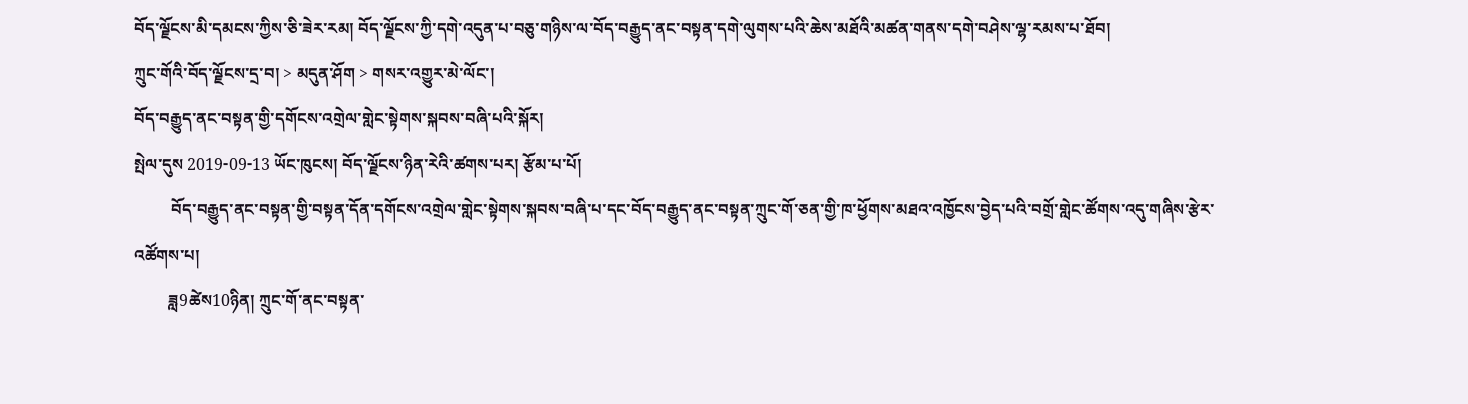བོད་ལྗོངས་མི་དམངས་ཀྱིས་ཅི་ཟེར་རམ། བོད་ལྗོངས་ཀྱི་དགེ་འདུན་པ་བཅུ་གཉིས་ལ་བོད་བརྒྱུད་ནང་བསྟན་དགེ་ལུགས་པའི་ཆེས་མཐོའི་མཚན་གནས་དགེ་བཤེས་ལྷ་རམས་པ་ཐོབ།
ཀྲུང་གོའི་བོད་ལྗོངས་དྲ་བ། > མདུན་ཤོག > གསར་འགྱུར་མེ་ལོང་།
བོད་བརྒྱུད་ནང་བསྟན་གྱི་དགོངས་འགྲེལ་གླེང་སྟེགས་སྐབས་བཞི་པའི་སྐོར།
སྤེལ་དུས 2019-09-13 ཡོང་ཁུངས། བོད་ལྗོངས་ཉིན་རེའི་ཚགས་པར། རྩོམ་པ་པོ།
         བོད་བརྒྱུད་ནང་བསྟན་གྱི་བསྟན་དོན་དགོངས་འགྲེལ་གླེང་སྟེགས་སྐབས་བཞི་པ་དང་བོད་བརྒྱུད་ནང་བསྟན་ཀྲུང་གོ་ཅན་གྱི་ཁ་ཕྱོགས་མཐའ་འཁྱོངས་བྱེད་པའི་བགྲོ་གླེང་ཚོགས་འདུ་གཞིས་རྩེར་འཚོགས་པ།
        ཟླ9ཚེས10ཉིན། ཀྲུང་གོ་ནང་བསྟན་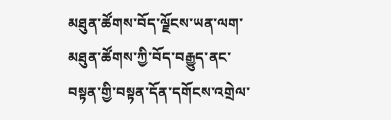མཐུན་ཚོགས་བོད་ལྗོངས་ཡན་ལག་མཐུན་ཚོགས་ཀྱི་བོད་བརྒྱུད་ནང་བསྟན་གྱི་བསྟན་དོན་དགོངས་འགྲེལ་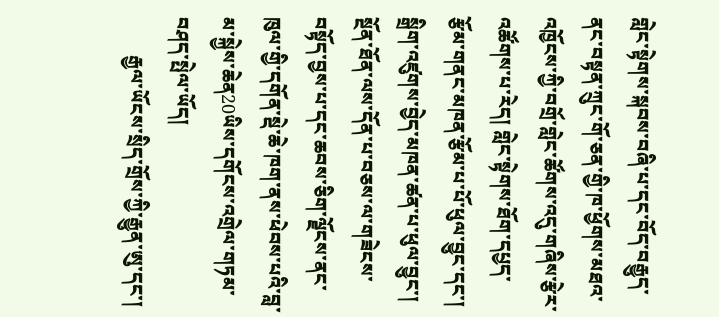གླེང་སྟེགས་སྐབས་བཞི་པ་དང་བོད་བརྒྱུད་ནང་བསྟན་ཀྲུང་གོ་ཅན་གྱི་ཁ་ཕྱོགས་མཐའ་འཁྱོངས་ཀྱི་བགྲོ་གླེང་ཚོགས་འདུ་གཞིས་རྩེར་འཚོགས་པ་རེད། གླེང་སྟེགས་ཐོག་དཔྱད་རྩོམ་གནང་མཁན་རྩོམ་པ་པོ་ཕུལ་བྱུང་དང་། སྒྲིག་འཛུགས་བྱེད་མཁན་ཚན་པ་ཕུལ་བྱུང་། སྔོན་ཐོན་ལས་དོན་པ་བཅས་ལ་གཟེངས་བསྟོད་བྱས་པ་དང་ཆབས་ཅིག་ལྗོངས་ནང་ཁུལ་གྱི་དགོན་སྡེ་ཆེ་ཁག་ནས་ཕེབས་པའི་བླ་མ་སྐྱེས་ཆེན20ཡིས་དགོངས་འགྲེལ་གཏམ་བཤད་སྤེལ་ཡོད།
        རྒྱལ་ཡོངས་སྲིད་གྲོས་ཀྱི་རྒྱུན་ཨུ་དང་།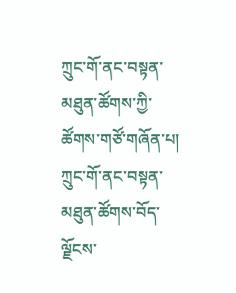ཀྲུང་གོ་ནང་བསྟན་མཐུན་ཚོགས་ཀྱི་ཚོགས་གཙོ་གཞོན་པ།  ཀྲུང་གོ་ནང་བསྟན་མཐུན་ཚོགས་བོད་ལྗོངས་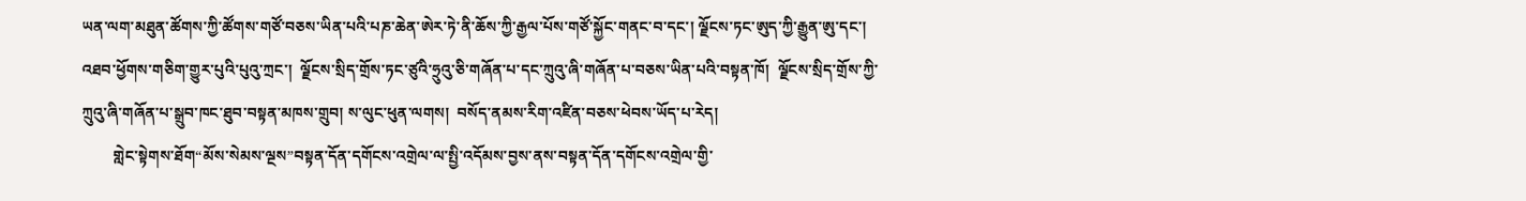ཡན་ལག་མཐུན་ཚོགས་ཀྱི་ཚོགས་གཙོ་བཅས་ཡིན་པའི་པཎ་ཆེན་ཨེར་ཏེ་ནི་ཆོས་ཀྱི་རྒྱལ་པོས་གཙོ་སྐྱོང་གནང་བ་དང་། ལྗོངས་ཏང་ཨུད་ཀྱི་རྒྱུན་ཨུ་དང་། འཐབ་ཕྱོགས་གཅིག་གྱུར་པུའི་པུའུ་ཀྲང་།  ལྗོངས་སྲིད་གྲོས་ཏང་ཙུའི་ཧྲུའུ་ཅི་གཞོན་པ་དང་ཀྲུའུ་ཞི་གཞོན་པ་བཅས་ཡིན་པའི་བསྟན་ཁོ།  ལྗོངས་སྲིད་གྲོས་ཀྱི་ཀྲུའུ་ཞི་གཞོན་པ་སྒྲུབ་ཁང་ཐུབ་བསྟན་མཁས་གྲུབ། ས་ལུང་ཕུན་ལགས།  བསོད་ནམས་རིག་འཛིན་བཅས་ཕེབས་ཡོད་པ་རེད།
        གླེང་སྟེགས་ཐོག“མོས་སེམས་ལྔས”བསྟན་དོན་དགོངས་འགྲེལ་ལ་སྤྱི་འདོམས་བྱས་ནས་བསྟན་དོན་དགོངས་འགྲེལ་གྱི་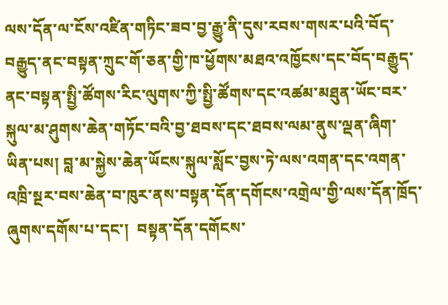ལས་དོན་ལ་ངོས་འཛིན་གཏིང་ཟབ་བྱ་རྒྱུ་ནི་དུས་རབས་གསར་པའི་བོད་བརྒྱུད་ནང་བསྟན་ཀྲུང་གོ་ཅན་གྱི་ཁ་ཕྱོགས་མཐའ་འཁྱོངས་དང་བོད་བརྒྱུད་ནང་བསྟན་སྤྱི་ཚོགས་རིང་ལུགས་ཀྱི་སྤྱི་ཚོགས་དང་འཚམ་མཐུན་ཡོང་བར་སྐུལ་མ་ཤུགས་ཆེན་གཏོང་བའི་བྱ་ཐབས་དང་ཐབས་ལམ་ནུས་ལྡན་ཞིག་ཡིན་པས། བླ་མ་སྐྱེས་ཆེན་ཡོངས་སྐུལ་སློང་བྱས་ཏེ་ལས་འགན་དང་འགན་འཁྲི་སྔར་བས་ཆེན་བ་ཁུར་ནས་བསྟན་དོན་དགོངས་འགྲེལ་གྱི་ལས་དོན་ཁྲོད་ཞུགས་དགོས་པ་དང་།  བསྟན་དོན་དགོངས་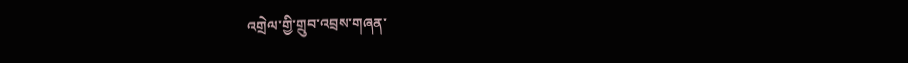འགྲེལ་གྱི་གྲུབ་འབྲས་གཞན་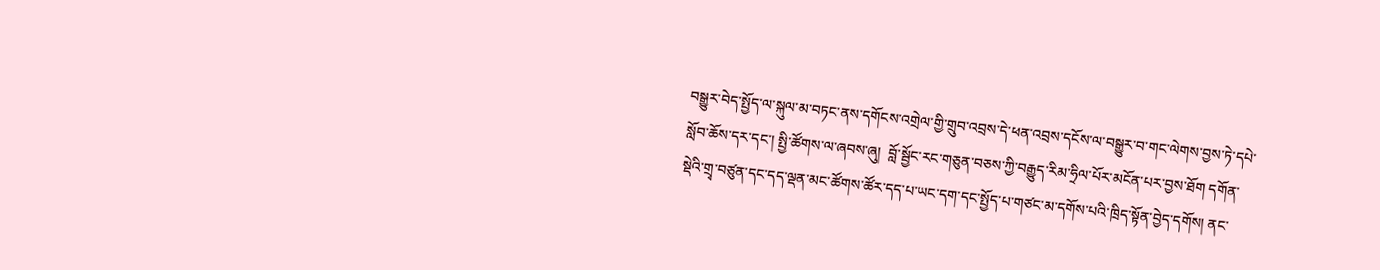བསྒྱུར་བེད་སྤྱོད་ལ་སྐུལ་མ་བཏང་ནས་དགོངས་འགྲེལ་གྱི་གྲུབ་འབྲས་དེ་ཕན་འབྲས་དངོས་ལ་བསྒྱུར་བ་གང་ལེགས་བྱས་ཏེ་དཔེ་སློབ་ཆོས་དར་དང་། སྤྱི་ཚོགས་ལ་ཞབས་ཞུ།  བློ་སྦྱོང་རང་གཅུན་བཅས་ཀྱི་བརྒྱུད་རིམ་ཧྲིལ་པོར་མངོན་པར་བྱས་ཐོག དགོན་སྡེའི་གྲྭ་བཙུན་དང་དད་ལྡན་མང་ཚོགས་ཚོར་དད་པ་ཡང་དག་དང་སྤྱོད་པ་གཙང་མ་དགོས་པའི་ཁྲིད་སྟོན་བྱེད་དགོས། ནང་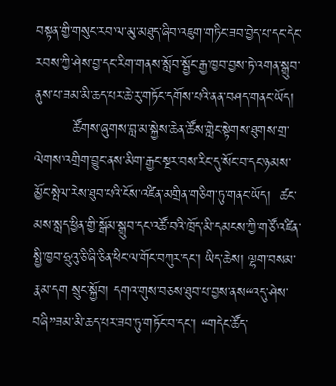བསྟན་གྱི་གསུང་རབ་ལ་མུ་མཐུད་ཞིབ་འཇུག་གཏིང་ཟབ་བྱེད་པ་དང་དེང་རབས་ཀྱི་ཤེས་བྱ་དང་རིག་གནས་སློབ་སྦྱོང་རྒྱ་ཁྱབ་བྱས་ཏེ་འགན་སྒྲུབ་ནུས་པ་ཟམ་མི་ཆད་པར་ཆེ་རུ་གཏོང་དགོས་པའི་ནན་བཤད་གནང་ཡོད།
        ཚོགས་ཞུགས་བླ་མ་སྐྱེས་ཆེན་ཚོས་གླེང་སྟེགས་ཐུགས་གྲ་ལེགས་འགྲིག་བྱུང་ནས་མིག་རྒྱང་སྔར་བས་རིང་དུ་སོང་བ་དང་ཉམས་མྱོང་སྤེལ་རེས་ཐུབ་པའི་ངོས་འཛིན་མགྲིན་གཅིག་ཏུ་གནང་ཡོད།  ཚང་མས་སླད་ཕྱིན་གྱི་སྒོམ་སྒྲུབ་དང་འཚོ་བའི་ཁྲོད་མི་དམངས་ཀྱི་གཙོ་འཛིན་སྤྱི་ཁྱབ་ཧྲུའུ་ཅི་ཞི་ཅིན་ཕིང་ལ་གོང་བཀུར་དང་། ཡིད་ཆེས། ལྷག་བསམ་རྣམ་དག སྲུང་སྐྱོབ། དགའ་གུས་བཅས་ཐུབ་པ་བྱས་ནས“འདུ་ཤེས་བཞི”ཟམ་མི་ཆད་པར་ཟབ་ཏུ་གཏོང་བ་དང་། “གདེང་ཚོད་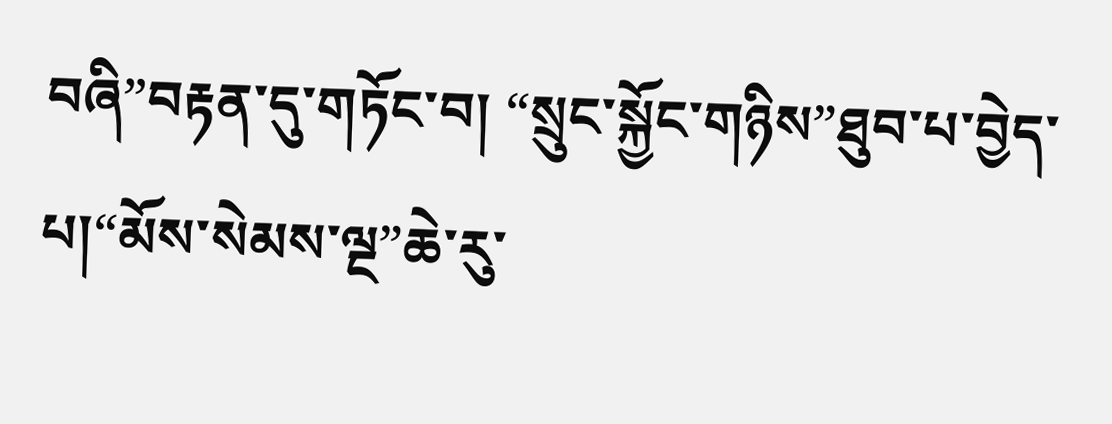བཞི”བརྟན་དུ་གཏོང་བ། “སྲུང་སྐྱོང་གཉིས”ཐུབ་པ་བྱེད་པ།“མོས་སེམས་ལྔ”ཆེ་རུ་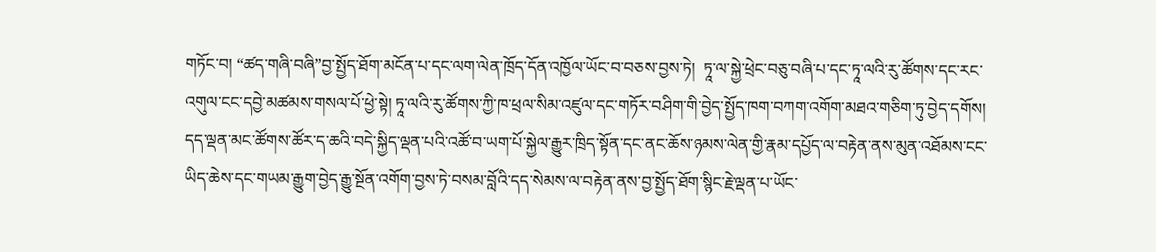གཏོང་བ། “ཚད་གཞི་བཞི”བྱ་སྤྱོད་ཐོག་མངོན་པ་དང་ལག་ལེན་ཁྲོད་དོན་འཁྱོལ་ཡོང་བ་བཅས་བྱས་ཏེ།  ཏཱ་ལ་སྐྱེ་ཕྲེང་བཅུ་བཞི་པ་དང་ཏཱ་ལའི་རུ་ཚོགས་དང་རང་འགུལ་ངང་དབྱེ་མཚམས་གསལ་པོ་ཕྱེ་སྟེ། ཏཱ་ལའི་རུ་ཚོགས་ཀྱི་ཁ་ཕྲལ་སིམ་འཛུལ་དང་གཏོར་བཤིག་གི་བྱེད་སྤྱོད་ཁག་བཀག་འགོག་མཐའ་གཅིག་ཏུ་བྱེད་དགོས། དད་ལྡན་མང་ཚོགས་ཚོར་ད་ཆའི་བདེ་སྐྱིད་ལྡན་པའི་འཚོ་བ་ཡག་པོ་སྐྱེལ་རྒྱུར་ཁྲིད་སྟོན་དང་ནང་ཆོས་ཉམས་ལེན་གྱི་རྣམ་དཔྱོད་ལ་བརྟེན་ནས་མུན་འཐོམས་ངང་ཡིད་ཆེས་དང་གཡམ་རྒྱུག་བྱེད་རྒྱུ་སྔོན་འགོག་བྱས་ཏེ་བསམ་བློའི་དད་སེམས་ལ་བརྟེན་ནས་བྱ་སྤྱོད་ཐོག་སྙིང་རྗེ་ལྡན་པ་ཡོང་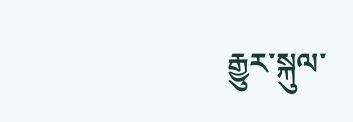རྒྱུར་སྐུལ་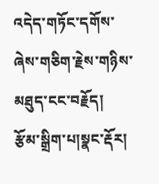འདེད་གཏོང་དགོས་ཞེས་གཅིག་རྗེས་གཉིས་མཐུད་ངང་བརྗོད།
རྩོམ་སྒྲིག་པ།སྣང་རྡོར།